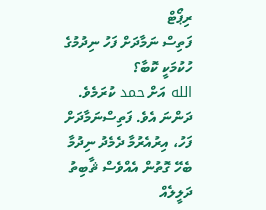ރިޕޯޓް
ފަތިސް ނަމާދަށް ފަހު ނިދުމުގެ ހުކުމަކީ ކޮބާ؟
الله އަށް حمد ކުރަމެވެ.
ދަންނަ އެވެ. ފަތިސްނަމާދަށް ފަހު، އިރުއެރުމާ ދެމެދު ނިދުމާ ބެހޭ ގޮތުން އެއްވެސް ޘާބިތު ދަލީލެއް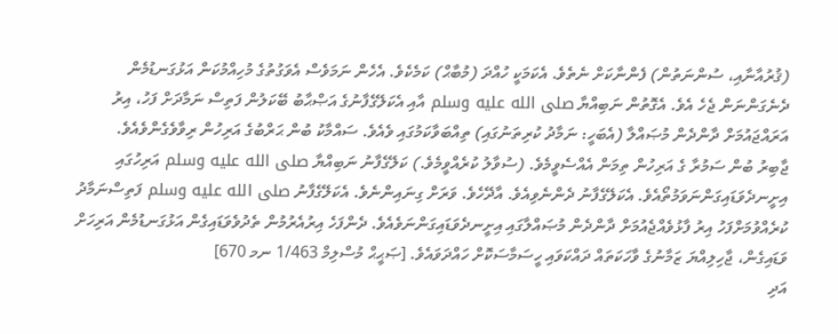(ޤުރުއާނާއި، ސުންނަތުން) ފެންނާކަށް ނެތެވެ. އެކަމަކީ ހުއްދަ (މުބާޙް) ކަމެކެވެ. އެހެން ނަމަވެސް އެވަގުތުގެ މުހިއްމުކަން އަޅުގަނޑުމެން ދެނެގަންނަން ޖެހެ އެވެ. އެގޮތުން ނަބިއްޔާ صلى الله عليه وسلم އާއި އެކަލޭގެފާނުގެ އަޞްޙާބު ބޭކަލުން ފަތިސް ނަމާދަށް ފަހު، އިރު އަރައްޖައުމަށް ދާންދެން މުޞައްލާ (އެބަހީ: ނަމާދު ކުރިތަނުގައި) ތިއްބަވާކަމުގައި ވެއެވެ. ސައްމާކު ބުން ޙަރްބުގެ އަރިހުން ރިވާވެގެންވެއެވެ.
ޖާބިރު ބުން ސަމުރާ ގެ އަރިހުން ތިމަން އެއްސެވީމެވެ. (ސުވާލު ކުރެއްވީމެވެ.) ކަލޭގެފާނު ނަބިއްޔާ صلى الله عليه وسلم އަރިހުގައި އިށީނދެވަޑައިގަންނަވަމުތޯއެވެ. އެކަލޭގެފާނު ދެންނެވިއެވެ. އާދޭހެވެ. ވަރަށް ގިނައިންނެވެ. އެކަލޭގެފާނު صلى الله عليه وسلم ފަތިސްނަމާދު ކުރެއްވުމަށްފަހު އިރު ފާޅުވެއްޖެއުމަށް ދާންދެން މުޞައްލާގައި އިށީނދެވަޑައިގަންނަވެއެވެ. ދެންފަހެ އިރުއެރުމުން ތެދުވެވަޑައިގެން އަޅުގަނޑުމެން އަރިހަށް ވަޑައިގެން، ޖާހިލިއްޔަ ޒަމާނުގެ ވާހަކަތައް ދައްކަވައި ހީސަމާސަކޮށް ހައްދަވައެވެ. [ޞަޙީޙް މުސްލިމް 1/463 ނމ 670]
އަދި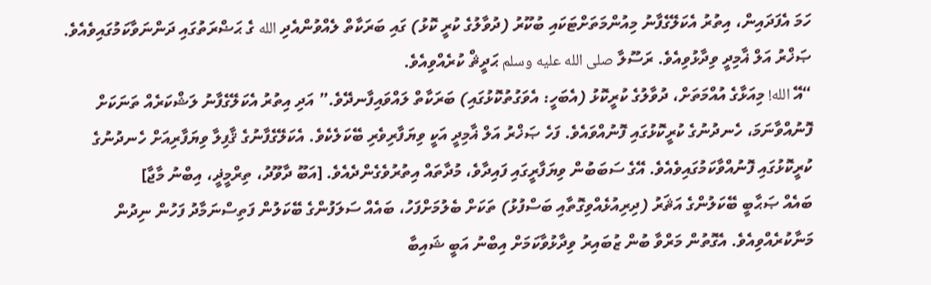ހަމަ އެފަދައިން، އިތުރު އެކަލޭގެފާނު މިއުންމަތަށްޓަކައި ބުކޫރު (ދުވާލުގެ ކުރީ ކޮޅު) ގައި ބަރަކާތް ލެއްވުންއެދި الله ގެ ޙަޟްރަތުގައި ދަންނަވާކަމުގައިވެއެވެ. ޞަޚްރު އަލް ޣާމިދީ ވިދާޅުވިއެވެ. ރަސޫލާ صلى الله عليه وسلم ޙަދީޘް ކުރެއްވިއެވެ.
“އޭ الله! މިއަޅާގެ އުއްމަތަށް، ދުވާލުގެ ކުރީކޮޅު (އެބަހީ: އެވަގުތުކޮޅުގައި) ބަރަކާތް ލައްވައިފާނދޭވެ.” އަދި އިތުރު އެކަލޭގެފާނު ލަޝްކަރެއް ތަނަކަށް ފޮނުއްވާނަމަ، ހެނދުނުގެ ކުރީކޮޅުގައި ފޮނުއްވައެވެ. ފަހެ ޞަޚްރު އަލް ޣާމިދީ އަކީ ވިޔަފާރިވެރި ބޭކަލެކެވެ. އެކަލޭގެފާނުގެ ޤާފިލާ ވިޔަފާރިއަށް ހެނދުނުގެ ކުރީކޮޅުގައި ފޮނުއްވާކަމުގައިވެއެވެ. އޭގެ ސަބަބުން ވިޔަފާރީގައި ފައިދާވެ، މުދާތައް އިތުރުވެގެންދެއެވެ. [އަބޫ ދާވޫދު، ތިރްމީޛީ، އިބްނު މާޖާ]
ބައެއް ޞަޙާބީ ބޭކަލުންގެ އަޘަރު (ދިރިއުޅެއްވިގޮތާއި ބަސްފުޅު) ތަކަށް ބެލުމަށްފަހު، ބައެއް ސަލަފުންގެ ބޭކަލުން ފަތިސްނަމާދު ފަހުން ނިދުން މަނާކުރެއްވިއެވެ. އެގޮތުން މަރްވާ ބުން ޒުބައިރު ވިދާޅުވާކަމަށް އިބްނު އަބީ ޝައިބާ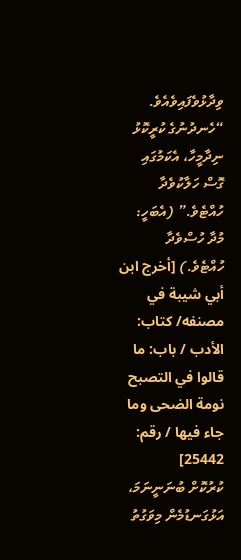ވިދާޅުވެފައިވެއެވެ. “ހެނދުނުގެ ކުރީކޮޅު ނިދާމީހާ، އެކަމުގައި ގޮސް ހަލާކުވެދާ ހުއްޓެވެ.” (އެބަހީ: މުދާ ހުސްވެދާ ހުއްޓެވެ.) [أخرج ابن أبي شيبة في مصنفه/ كتاب: الأدب / باب: ما قالوا في التصبح نومة الضحى وما جاء فيها / رقم: 25442]
ކުރުކޮށް ބުނަނީނަމަ، އަޅުގަނޑުމެން މިވަގުތު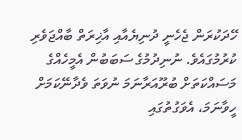ހޭދަކުރަން ޖެހެނީ ދުނިޔެއާއި އާޚިރަތް ބާއްޖަވެރި ކުރުމުގައެވެ. ނުނިދުމުގެ ސަބަބުން އެމީހެއްގެ މަސައްކަތަށް ބުރޫއަރާނަމަ ނުވަތަ ވެދާނޭކަމަށް ހީވާނަމަ، އެވަގުތުގައި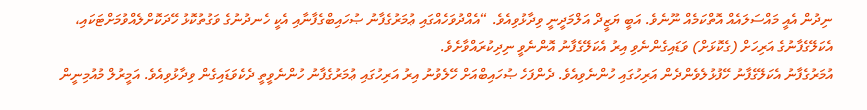ނިދުން އެއީ މައްސަލައެއް އޮތްކަމެއް ނޫނެވެ. އަބީ ޔަޒީދް އަލްމަދީނީ ވިދާޅުވިއެވެ. “އެއްދުވަހެއްގައި ޢުމަރުގެފާނު ޞުހައިބްގެފާނާއި އެކީ ހެނދުނުގެ ވަގުތުކޮޅު ހޭދަކޮށްލެއްވުމަށްޓަކައި، އެކަލޭގެފާނުގެ އަރިހަށް (ގެކޮޅަށް) ވަޑައިގެންނެވި އިރު އެކަލޭގެފާނު އޮންނެވީ ނިދިކުރައްވާށެވެ.
އުމަރުގެފާނު އެކަލޭގެފާނު ހޭފުޅުލެވެންދެން އަރިހުގައި ހުންނެވިއެވެ. ދެންފަހެ ޞުހައިބްއަށް ހޭލެވުނު އިރު އަރިހުގައި ޢުމަރުގެފާނު ހުންނެވީތީ ދެކެވަޑައިގެން ވިދާޅުވިއެވެ. އަމީރުލް މުއުމިނީން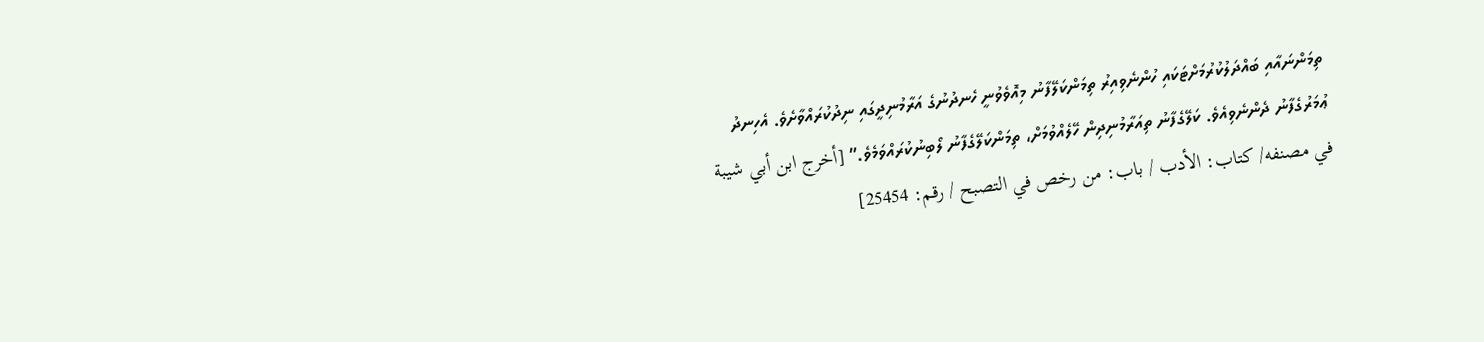ތިމަންނައާއި ބައްދަލުކުރުމަށްޓަކައި ހުންނެވިއިރު ތިމަންކަލޭފާނު މިއޮވެވުނީ ހެނދުނުގެ އަރާމުނިދީގައި ނިދުކުރައްވާށެވެ. އެހިނދު ޢުމަރުގެފާނު ދެންނެވިއެވެ. ކަލޭގެފާނު ތިއަރާމުނިދިން ހޭލެއްވުމަށް، ތިމަންކަލޭގެފާނު ލޯބިނުކުރައްވަމެވެ.” [أخرج ابن أبي شيبة في مصنفه/ كتاب: الأدب / باب: من رخص في التصبح / رقم: 25454]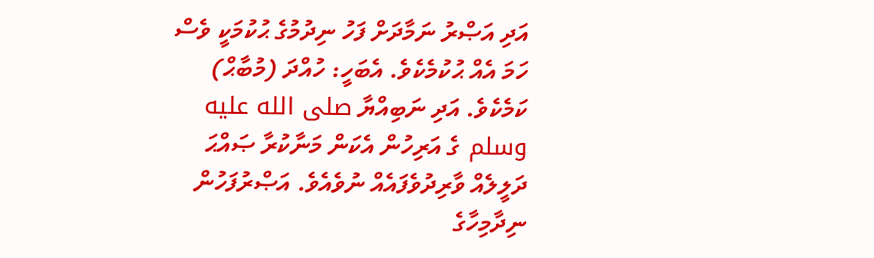އަދި އަޞްރު ނަމާދަށް ފަހު ނިދުމުގެ ޙުކުމަކީ ވެސް ހަމަ އެއް ޙުކުމެކެވެ. އެބަހީ: ހުއްދަ (މުބާޙް) ކަމެކެވެ. އަދި ނަބިއްޔާ صلى الله عليه وسلم ގެ އަރިހުން އެކަން މަނާކުރާ ޞައްޙަ ދަލީލެއް ވާރިދުވެފައެއް ނުވެއެވެ. އަޞްރުފަހުން ނިދާމިހާގެ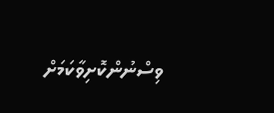ވިސްނުންކޮށިވާކަމަށް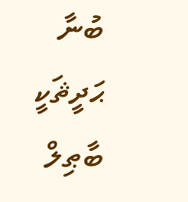ބުނާ ޙަދީޘަކީ ބާޠިލް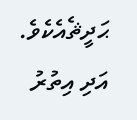ޙަދީޘެއެކެވެ. އަދި އިތުރު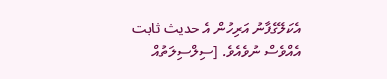އެކަލޭގެފާނު އަރިހުން އެ حديث ثابت އެއްވެސް ނުވެއެވެ. [ސިލްސިލަތުއް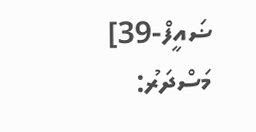ޟައީފް-39]
މަސްދަރު: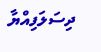ދިސަލަފިއްޔާ